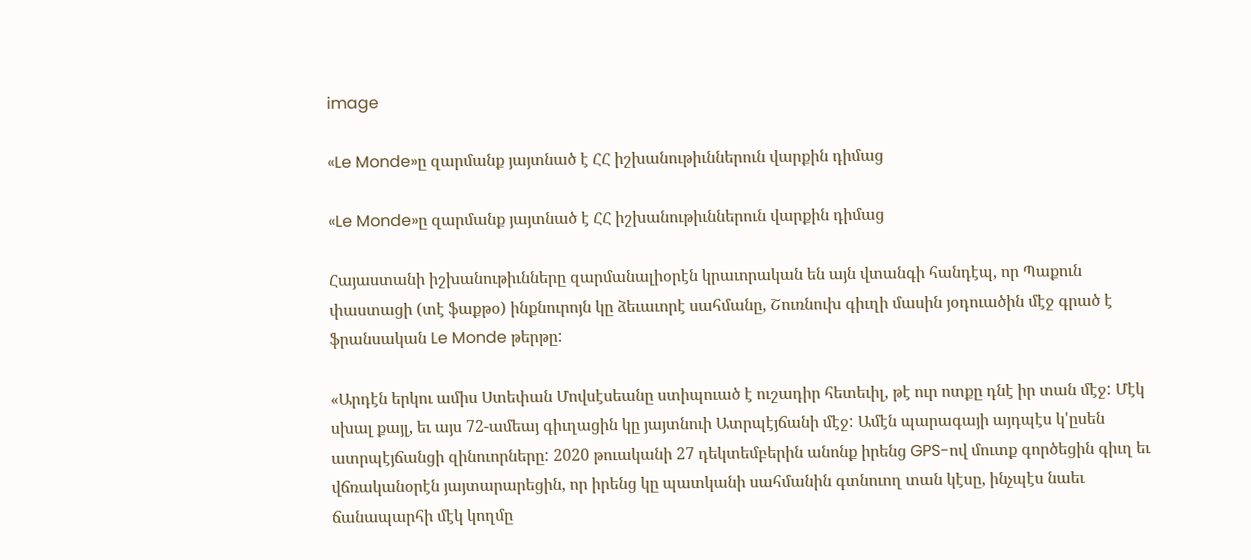image

«Le Monde»ը զարմանք յայտնած է ՀՀ իշխանութիւններուն վարքին դիմաց

«Le Monde»ը զարմանք յայտնած է ՀՀ իշխանութիւններուն վարքին դիմաց

Հայաստանի իշխանութիւնները զարմանալիօրէն կրաւորական են այն վտանգի հանդէպ, որ Պաքուն փաստացի (տէ ֆաքթօ) ինքնուրոյն կը ձեւաւորէ սահմանը, Շուռնուխ գիւղի մասին յօդուածին մէջ գրած է ֆրանսական Le Monde թերթը:

«Արդէն երկու ամիս Ստեփան Մովսէսեանը ստիպուած է ուշադիր հետեւիլ, թէ ուր ոտքը դնէ իր տան մէջ: Մէկ սխալ քայլ, եւ այս 72-ամեայ գիւղացին կը յայտնուի Ատրպէյճանի մէջ: Ամէն պարագայի այդպէս կ'ըսեն ատրպէյճանցի զինուորները: 2020 թուականի 27 դեկտեմբերին անոնք իրենց GPS-ով մուտք գործեցին գիւղ եւ վճռականօրէն յայտարարեցին, որ իրենց կը պատկանի սահմանին գտնուող տան կէսը, ինչպէս նաեւ ճանապարհի մէկ կողմը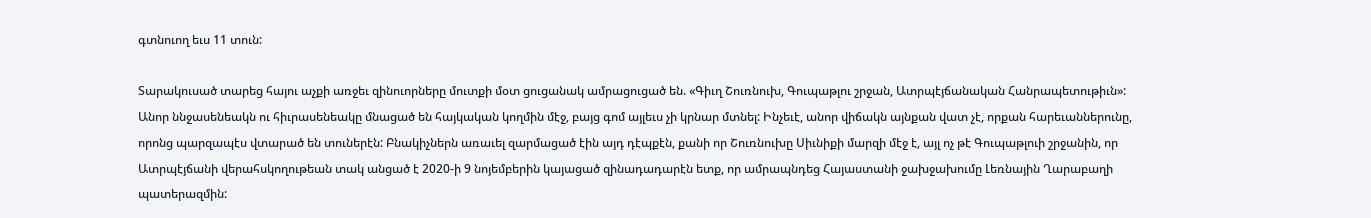գտնուող եւս 11 տուն:

Տարակուսած տարեց հայու աչքի առջեւ զինուորները մուտքի մօտ ցուցանակ ամրացուցած են. «Գիւղ Շուռնուխ, Գուպաթլու շրջան, Ատրպէյճանական Հանրապետութիւն»: Անոր ննջասենեակն ու հիւրասենեակը մնացած են հայկական կողմին մէջ, բայց գոմ այլեւս չի կրնար մտնել: Ինչեւէ, անոր վիճակն այնքան վատ չէ, որքան հարեւաններունը, որոնց պարզապէս վտարած են տուներէն: Բնակիչներն առաւել զարմացած էին այդ դէպքէն, քանի որ Շուռնուխը Սիւնիքի մարզի մէջ է, այլ ոչ թէ Գուպաթլուի շրջանին, որ Ատրպէյճանի վերահսկողութեան տակ անցած է 2020-ի 9 նոյեմբերին կայացած զինադադարէն ետք, որ ամրապնդեց Հայաստանի ջախջախումը Լեռնային Ղարաբաղի պատերազմին: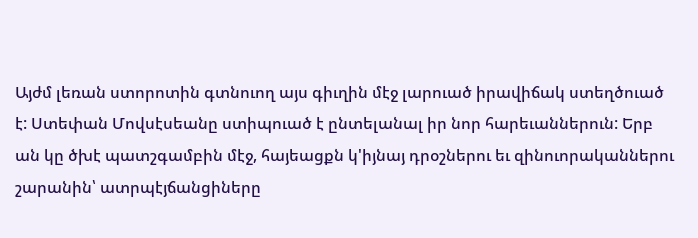Այժմ լեռան ստորոտին գտնուող այս գիւղին մէջ լարուած իրավիճակ ստեղծուած է: Ստեփան Մովսէսեանը ստիպուած է ընտելանալ իր նոր հարեւաններուն: Երբ ան կը ծխէ պատշգամբին մէջ, հայեացքն կ'իյնայ դրօշներու եւ զինուորականներու շարանին՝ ատրպէյճանցիները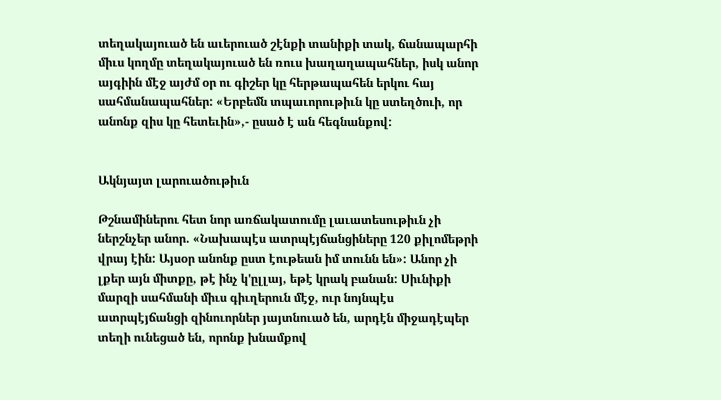տեղակայուած են աւերուած շէնքի տանիքի տակ, ճանապարհի միւս կողմը տեղակայուած են ռուս խաղաղապահներ, իսկ անոր այգիին մէջ այժմ օր ու գիշեր կը հերթապահեն երկու հայ սահմանապահներ: «Երբեմն տպաւորութիւն կը ստեղծուի, որ անոնք զիս կը հետեւին»,- ըսած է ան հեգնանքով:


Ակնյայտ լարուածութիւն

Թշնամիներու հետ նոր առճակատումը լաւատեսութիւն չի ներշնչեր անոր. «Նախապէս ատրպէյճանցիները 120 քիլոմեթրի վրայ էին: Այսօր անոնք ըստ էութեան իմ տունն են»: Անոր չի լքեր այն միտքը, թէ ինչ կ'ըլլայ, եթէ կրակ բանան: Սիւնիքի մարզի սահմանի միւս գիւղերուն մէջ, ուր նոյնպէս ատրպէյճանցի զինուորներ յայտնուած են, արդէն միջադէպեր տեղի ունեցած են, որոնք խնամքով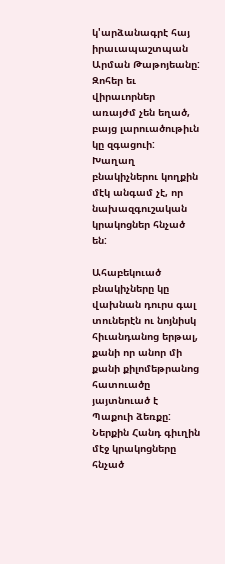կ'արձանագրէ հայ իրաւապաշտպան Արման Թաթոյեանը: Զոհեր եւ վիրաւորներ առայժմ չեն եղած, բայց լարուածութիւն կը զգացուի: Խաղաղ բնակիչներու կողքին մէկ անգամ չէ, որ նախազգուշական կրակոցներ հնչած են:

Ահաբեկուած բնակիչները կը վախնան դուրս գալ տուներէն ու նոյնիսկ հիւանդանոց երթալ, քանի որ անոր մի քանի քիլոմեթրանոց հատուածը յայտնուած է Պաքուի ձեռքը: Ներքին Հանդ գիւղին մէջ կրակոցները հնչած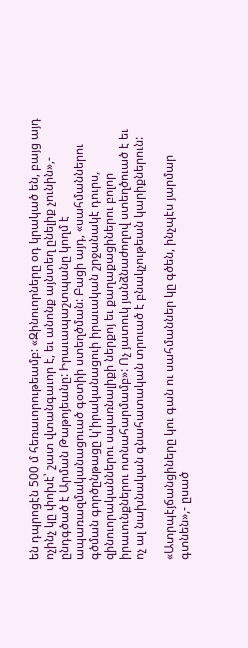են դպրոցէն 500 մ հեռաւորութեամբ: «Զինուորները օդ կրակած են, բայց այդ ոչինչ կը փոխէ՝ շատ վտանգաւոր է, եւ անոնք այնտեղ ընելիք չունին»,- ընդգծած է Արման Թաթոյեանը: Իրաւապաշտպանը կողմ է ապառազմականացուած գօտիի ստեղծման: Բացի այդ, «սահմաններու գծման գործընթացը կ'իրականացուի իրաւական շրջանակէ դուրս, զինուորականներու սպառնալիքի ներքոյ եւ քաղաքացիներու բոլոր իրաւունքներու ոտնահարմամբ»: Ոչ յատուկ յանձնաժողով ստեղծուած է եւ ոչ ալ նախնական գնահատական տրուած է բնակչութեան կարիքներուն:

«Ատրպէյճանցիները կու գան ու սահմաններ կը գծեն, ինչպէս յարմար  գտնեն»,- ըսած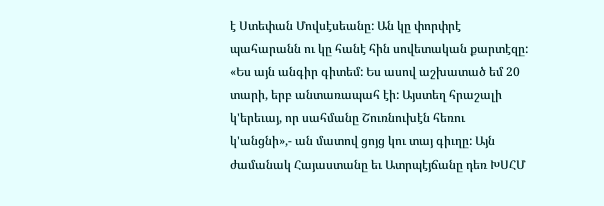է Ստեփան Մովսէսեանը: Ան կը փորփրէ պահարանն ու կը հանէ հին սովետական քարտէզը: «Ես այն անգիր գիտեմ: Ես ասով աշխատած եմ 20 տարի, երբ անտառապահ էի: Այստեղ հրաշալի կ'երեւայ, որ սահմանը Շուռնուխէն հեռու կ'անցնի»,- ան մատով ցոյց կու տայ գիւղը: Այն ժամանակ Հայաստանը եւ Ատրպէյճանը դեռ ԽՍՀՄ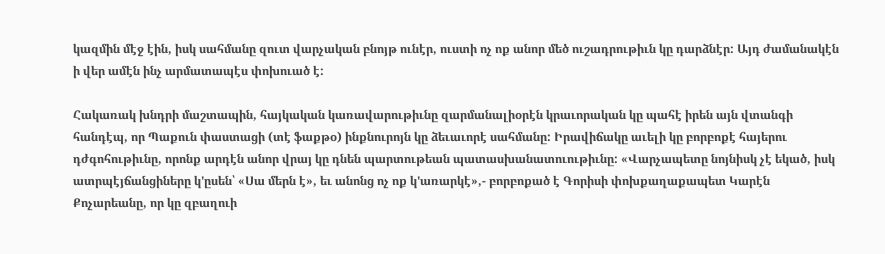կազմին մէջ էին, իսկ սահմանը զուտ վարչական բնոյթ ունէր, ուստի ոչ ոք անոր մեծ ուշադրութիւն կը դարձնէր: Այդ ժամանակէն ի վեր ամէն ինչ արմատապէս փոխուած է:

Հակառակ խնդրի մաշտապին, հայկական կառավարութիւնը զարմանալիօրէն կրաւորական կը պահէ իրեն այն վտանգի հանդէպ, որ Պաքուն փաստացի (տէ ֆաքթօ) ինքնուրոյն կը ձեւաւորէ սահմանը: Իրավիճակը աւելի կը բորբոքէ հայերու դժգոհութիւնը, որոնք արդէն անոր վրայ կը դնեն պարտութեան պատասխանատուութիւնը: «Վարչապետը նոյնիսկ չէ եկած, իսկ ատրպէյճանցիները կ'ըսեն՝ «Սա մերն է», եւ անոնց ոչ ոք կ'առարկէ»,- բորբոքած է Գորիսի փոխքաղաքապետ Կարէն Քոչարեանը, որ կը զբաղուի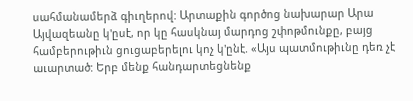սահմանամերձ գիւղերով: Արտաքին գործոց նախարար Արա Այվազեանը կ'ըսէ, որ կը հասկնայ մարդոց շփոթմունքը, բայց համբերութիւն ցուցաբերելու կոչ կ'ընէ. «Այս պատմութիւնը դեռ չէ աւարտած: Երբ մենք հանդարտեցնենք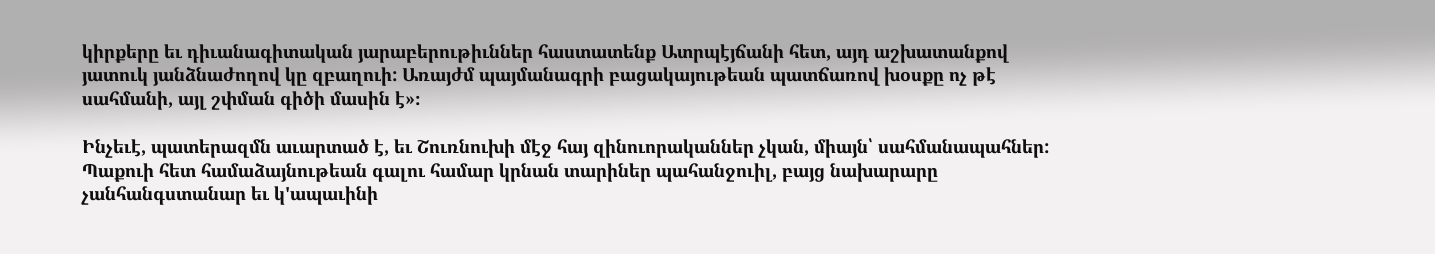կիրքերը եւ դիւանագիտական յարաբերութիւններ հաստատենք Ատրպէյճանի հետ, այդ աշխատանքով յատուկ յանձնաժողով կը զբաղուի: Առայժմ պայմանագրի բացակայութեան պատճառով խօսքը ոչ թէ սահմանի, այլ շփման գիծի մասին է»։

Ինչեւէ, պատերազմն աւարտած է, եւ Շուռնուխի մէջ հայ զինուորականներ չկան, միայն՝ սահմանապահներ: Պաքուի հետ համաձայնութեան գալու համար կրնան տարիներ պահանջուիլ, բայց նախարարը չանհանգստանար եւ կ'ապաւինի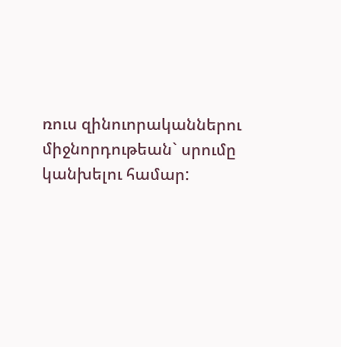ռուս զինուորականներու միջնորդութեան` սրումը կանխելու համար: